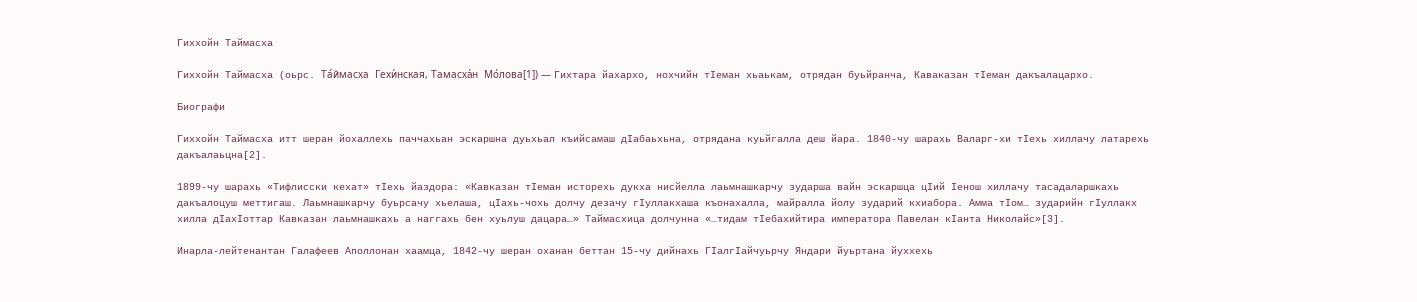Гиххойн Таймасха

Гиххойн Таймасха (оьрс. Та́ймасха Гехи́нская, Тамасха́н Мо́лова[1]) — Гихтара йахархо, нохчийн тӀеман хьаькам, отрядан буьйранча, Каваказан тӀеман дакъалацархо.

Биографи

Гиххойн Таймасха итт шеран йохаллехь паччахьан эскаршна дуьхьал къийсамаш дӀабаьхьна, отрядана куьйгалла деш йара. 1840-чу шарахь Валарг-хи тӀехь хиллачу латарехь дакъалаьцна[2].

1899-чу шарахь «Тифлисски кехат» тӀехь йаздора: «Кавказан тӀеман исторехь дукха нисйелла лаьмнашкарчу зударша вайн эскаршца цӀий Ӏенош хиллачу тасадаларшкахь дакъалоцуш меттигаш. Лаьмнашкарчу буьрсачу хьелаша, цӀахь-чохь долчу дезачу гӀуллакхаша къонахалла, майралла йолу зударий кхиабора. Амма тӀом… зударийн гӀуллакх хилла дӀахӀоттар Кавказан лаьмнашкахь а наггахь бен хуьлуш дацара…» Таймасхица долчунна «…тидам тӀебахийтира императора Павелан кӀанта Николайс»[3].

Инарла-лейтенантан Галафеев Аполлонан хаамца, 1842-чу шеран оханан беттан 15-чу дийнахь ГӀалгӀайчуьрчу Яндари йуьртана йуххехь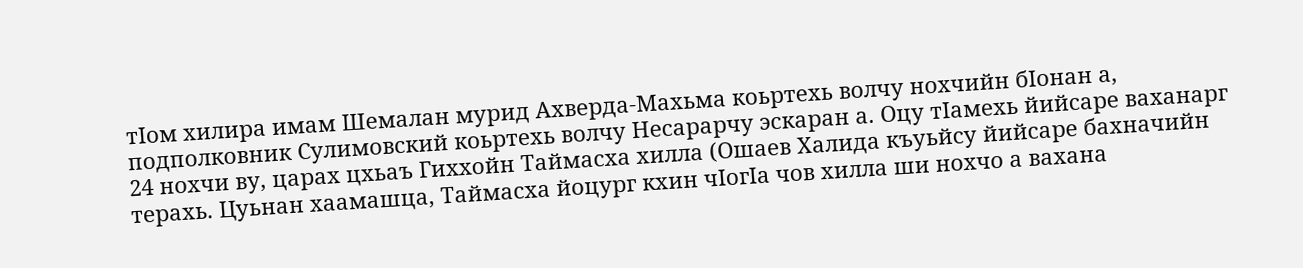тӀом хилира имам Шемалан мурид Ахверда-Махьма коьртехь волчу нохчийн бӀонан а, подполковник Сулимовский коьртехь волчу Несарарчу эскаран а. Оцу тӀамехь йийсаре ваханарг 24 нохчи ву, царах цхьаъ Гиххойн Таймасха хилла (Ошаев Халида къуьйсу йийсаре бахначийн терахь. Цуьнан хаамашца, Таймасха йоцург кхин чӀогӀа чов хилла ши нохчо а вахана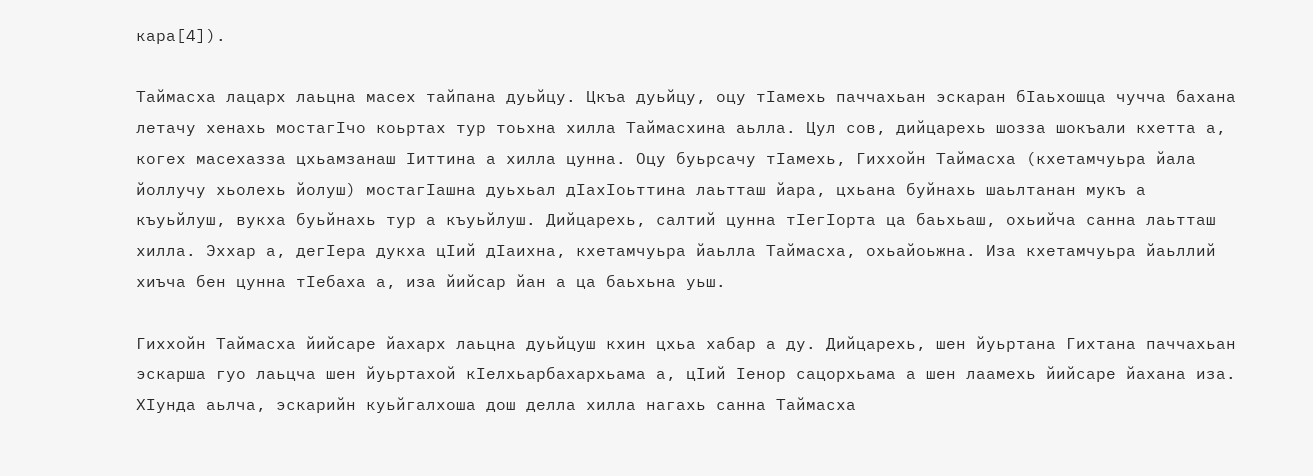кара[4]).

Таймасха лацарх лаьцна масех тайпана дуьйцу. Цкъа дуьйцу, оцу тӀамехь паччахьан эскаран бӀаьхошца чучча бахана летачу хенахь мостагӀчо коьртах тур тоьхна хилла Таймасхина аьлла. Цул сов, дийцарехь шозза шокъали кхетта а, когех масехазза цхьамзанаш Ӏиттина а хилла цунна. Оцу буьрсачу тӀамехь, Гиххойн Таймасха (кхетамчуьра йала йоллучу хьолехь йолуш) мостагӀашна дуьхьал дӀахӀоьттина лаьтташ йара, цхьана буйнахь шаьлтанан мукъ а къуьйлуш, вукха буьйнахь тур а къуьйлуш. Дийцарехь, салтий цунна тӀегӀорта ца баьхьаш, охьийча санна лаьтташ хилла. Эххар а, дегӀера дукха цӀий дӀаихна, кхетамчуьра йаьлла Таймасха, охьайоьжна. Иза кхетамчуьра йаьллий хиъча бен цунна тӀебаха а, иза йийсар йан а ца баьхьна уьш.

Гиххойн Таймасха йийсаре йахарх лаьцна дуьйцуш кхин цхьа хабар а ду. Дийцарехь, шен йуьртана Гихтана паччахьан эскарша гуо лаьцча шен йуьртахой кӀелхьарбахархьама а, цӀий Ӏенор сацорхьама а шен лаамехь йийсаре йахана иза. ХӀунда аьлча, эскарийн куьйгалхоша дош делла хилла нагахь санна Таймасха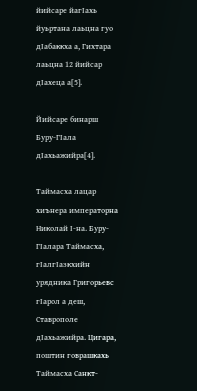йийсаре йагӀахь йуьртана лаьцна гуо дӀабаккха а, Гихтара лаьцна 12 йийсар дӀахеца а[5].

Йийсаре бинарш Буру-ГӀала дӀахьажийра[4].

Таймасха лацар хиънера императорна Николай Ӏ-на. Буру-ГӀалара Таймасха, гӀалгӀазкхийн урядника Григорьевс гӀарол а деш, Ставрополе дӀахьажийра. Цигара, поштин говрашкахь Таймасха Санкт-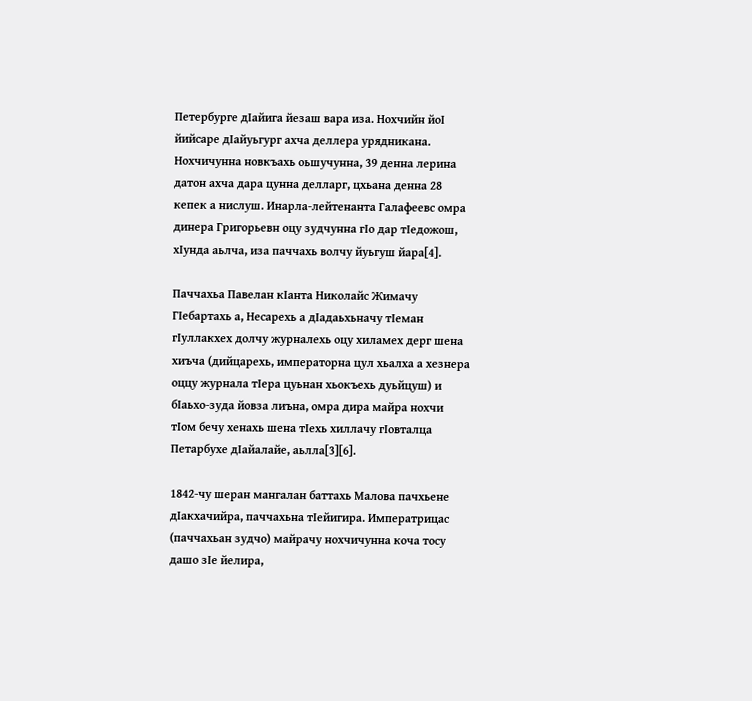Петербурге дӀайига йезаш вара иза. Нохчийн йоӀ йийсаре дӀайуьгург ахча деллера урядникана. Нохчичунна новкъахь оьшучунна, 39 денна лерина датон ахча дара цунна делларг, цхьана денна 28 кепек а нислуш. Инарла-лейтенанта Галафеевс омра динера Григорьевн оцу зудчунна гӀо дар тӀедожош, хӀунда аьлча, иза паччахь волчу йуьгуш йара[4].

Паччахьа Павелан кӀанта Николайс Жимачу ГӀебартахь а, Несарехь а дӀадаьхьначу тӀеман гӀуллакхех долчу журналехь оцу хиламех дерг шена хиъча (дийцарехь, императорна цул хьалха а хезнера оццу журнала тӀера цуьнан хьокъехь дуьйцуш) и бӀаьхо-зуда йовза лиъна, омра дира майра нохчи тӀом бечу хенахь шена тӀехь хиллачу гӀовталца Петарбухе дӀайалайе, аьлла[3][6].

1842-чу шеран мангалан баттахь Малова пачхьене дӀакхачийра, паччахьна тӀейигира. Императрицас (паччахьан зудчо) майрачу нохчичунна коча тосу дашо зӀе йелира,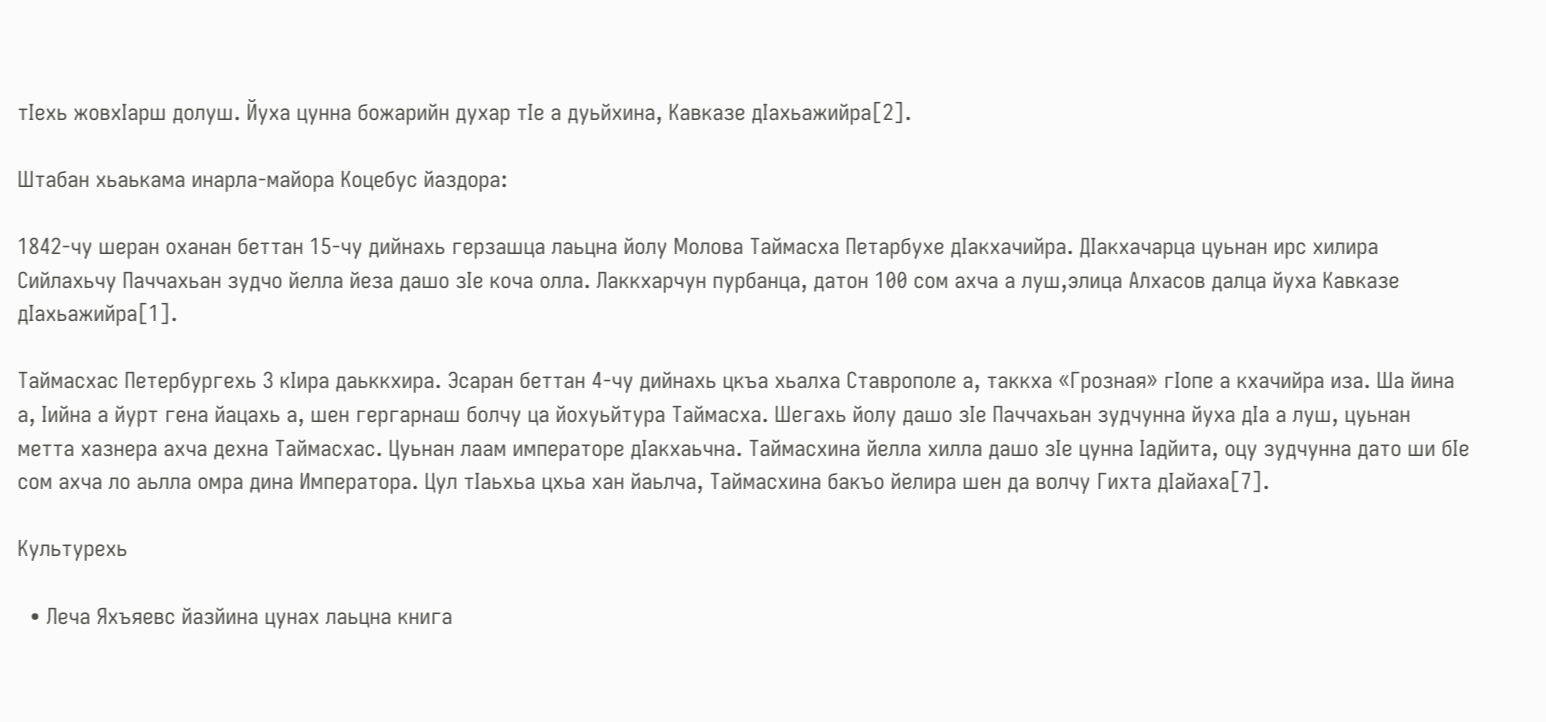тӀехь жовхӀарш долуш. Йуха цунна божарийн духар тӀе а дуьйхина, Кавказе дӀахьажийра[2].

Штабан хьаькама инарла-майора Коцебус йаздора:

1842-чу шеран оханан беттан 15-чу дийнахь герзашца лаьцна йолу Молова Таймасха Петарбухе дӀакхачийра. ДӀакхачарца цуьнан ирс хилира Сийлахьчу Паччахьан зудчо йелла йеза дашо зӀе коча олла. Лаккхарчун пурбанца, датон 100 сом ахча а луш,элица Алхасов далца йуха Кавказе дӀахьажийра[1].

Таймасхас Петербургехь 3 кӀира даьккхира. Эсаран беттан 4-чу дийнахь цкъа хьалха Ставрополе а, таккха «Грозная» гӀопе а кхачийра иза. Ша йина а, Ӏийна а йурт гена йацахь а, шен гергарнаш болчу ца йохуьйтура Таймасха. Шегахь йолу дашо зӀе Паччахьан зудчунна йуха дӀа а луш, цуьнан метта хазнера ахча дехна Таймасхас. Цуьнан лаам императоре дӀакхаьчна. Таймасхина йелла хилла дашо зӀе цунна Ӏадйита, оцу зудчунна дато ши бӀе сом ахча ло аьлла омра дина Императора. Цул тӀаьхьа цхьа хан йаьлча, Таймасхина бакъо йелира шен да волчу Гихта дӀайаха[7].

Культурехь

  • Леча Яхъяевс йазйина цунах лаьцна книга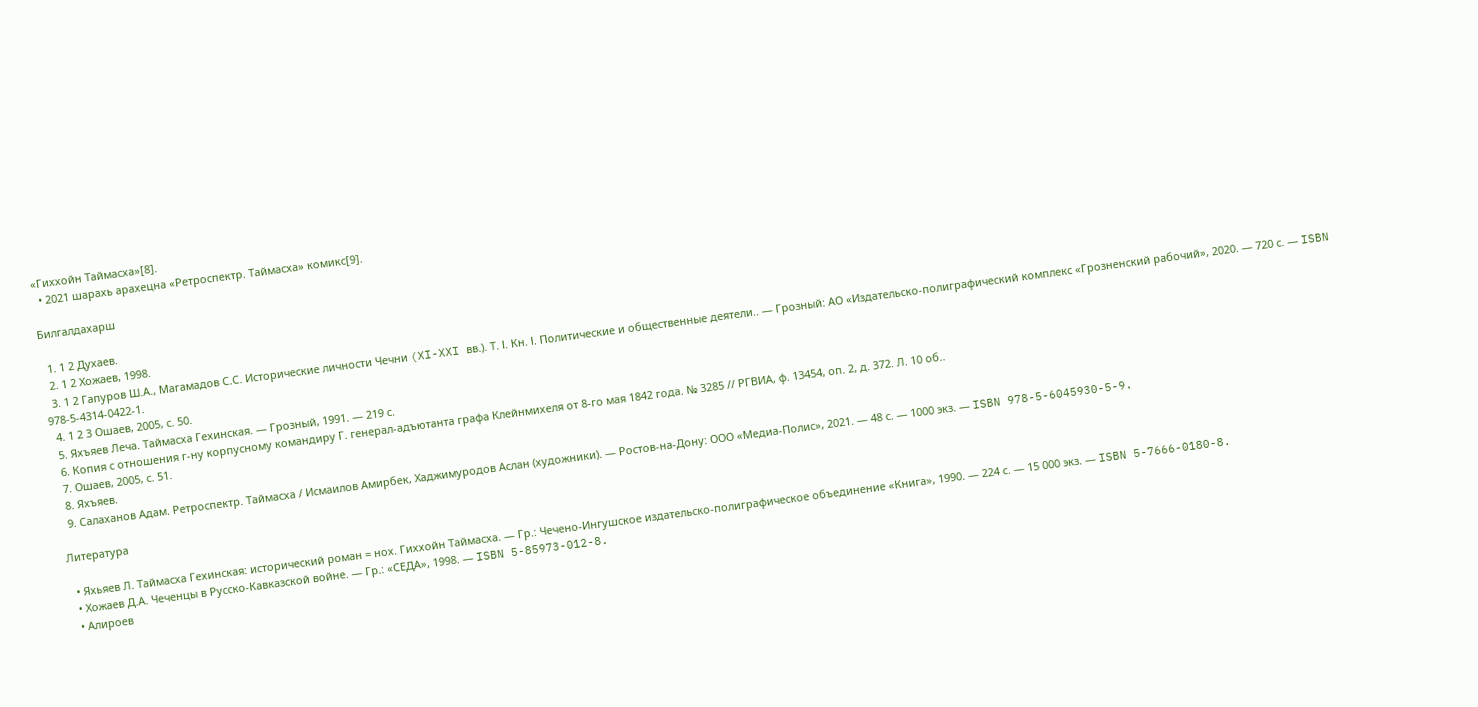«Гиххойн Таймасха»[8].
  • 2021 шарахь арахецна «Ретроспектр. Таймасха» комикс[9].

Билгалдахарш

  1. 1 2 Духаев.
  2. 1 2 Хожаев, 1998.
  3. 1 2 Гапуров Ш.А., Магамадов С.С. Исторические личности Чечни (XI-XXI вв.). Т. І. Кн. І. Политические и общественные деятели.. — Грозный: АО «Издательско-полиграфический комплекс «Грозненский рабочий», 2020. — 720 с. — ISBN 978-5-4314-0422-1.
  4. 1 2 3 Ошаев, 2005, с. 50.
  5. Яхъяев Леча. Таймасха Гехинская. — Грозный, 1991. — 219 с.
  6. Копия с отношения г-ну корпусному командиру Г. генерал-адъютанта графа Клейнмихеля от 8-го мая 1842 года. № 3285 // РГВИА, ф. 13454, оп. 2, д. 372. Л. 10 об..
  7. Ошаев, 2005, с. 51.
  8. Яхъяев.
  9. Салаханов Адам. Ретроспектр. Таймасха / Исмаилов Амирбек, Хаджимуродов Аслан (художники). — Ростов-на-Дону: ООО «Медиа-Полис», 2021. — 48 с. — 1000 экз. — ISBN 978-5-6045930-5-9.

Литература

  • Яхьяев Л. Таймасха Гехинская: исторический роман = нох. Гиххойн Таймасха. — Гр.: Чечено-Ингушское издательско-полиграфическое объединение «Книга», 1990. — 224 с. — 15 000 экз. — ISBN 5-7666-0180-8.
  • Хожаев Д.А. Чеченцы в Русско-Кавказской войне. — Гр.: «СЕДА», 1998. — ISBN 5-85973-012-8.
  • Алироев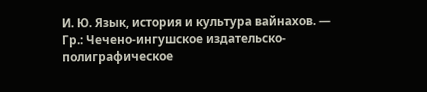И. Ю. Язык, история и культура вайнахов. — Гр.: Чечено-ингушское издательско-полиграфическое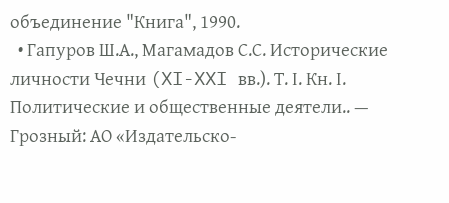объединение "Книга", 1990.
  • Гапуров Ш.А., Магамадов С.С. Исторические личности Чечни (XI-XXI вв.). Т. І. Кн. І. Политические и общественные деятели.. — Грозный: АО «Издательско-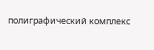полиграфический комплекс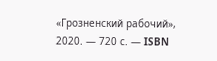«Грозненский рабочий», 2020. — 720 с. — ISBN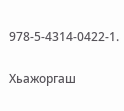978-5-4314-0422-1.

Хьажоргаш